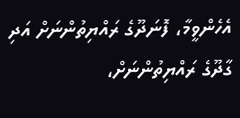އެހެންވީމާ، ފޮނަދޫގެ ރައްޔިތުންނަށް އަދި ގާދޫގެ ރައްޔިތުންނަށް،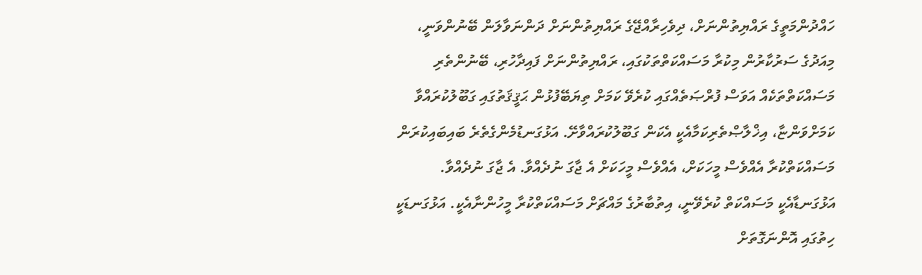ހައްދުންމަތީގެ ރައްޔިތުންނަށް، ދިވެހިރާއްޖޭގެ ރައްޔިތުންނަށް ދަންނަވާލަން ބޭނުންވަނީ، މިއަދުގެ ސަރުކާރުން މިކުރާ މަސައްކަތްތަކުގައި، ރައްޔިތުންނަށް ފައިދާހުރި، ބޭނުންތެރި މަސައްކަތްތަކެއް އަވަސް ފުރްޞަތެއްގައި ކުރެވޭ ކަމަށް ތިޔަބޭފުޅުން ޙަޤީޤަތުގައި ގަބޫލުކުރައްވާ ކަމަށްވަންޏާ، އިޚްލާޞްތެރިކަމާއެކީ އެކަން ގަބޫލުކުރައްވާށޭ. އަޅުގަނޑުމެންގެތެރެ ބައިބައިކުރަން މަސައްކަތްކުރާ އެއްވެސް މީހަކަށް، އެއްވެސް މީހަކަށް އެ ޖާގަ ނުދެއްވާ. އެ ޖާގަ ނުދެއްވާ. އަޅުގަނޑާއެކީ މަސައްކަތް ކުރެވޭނީ، އިތުބާރުގެ މައްޗަށް މަސައްކަތްކުރާ މީހުންނާއެކީ. އަޅުގަނޑަކީ ހިތުގައި އޮންނަގޮތަށް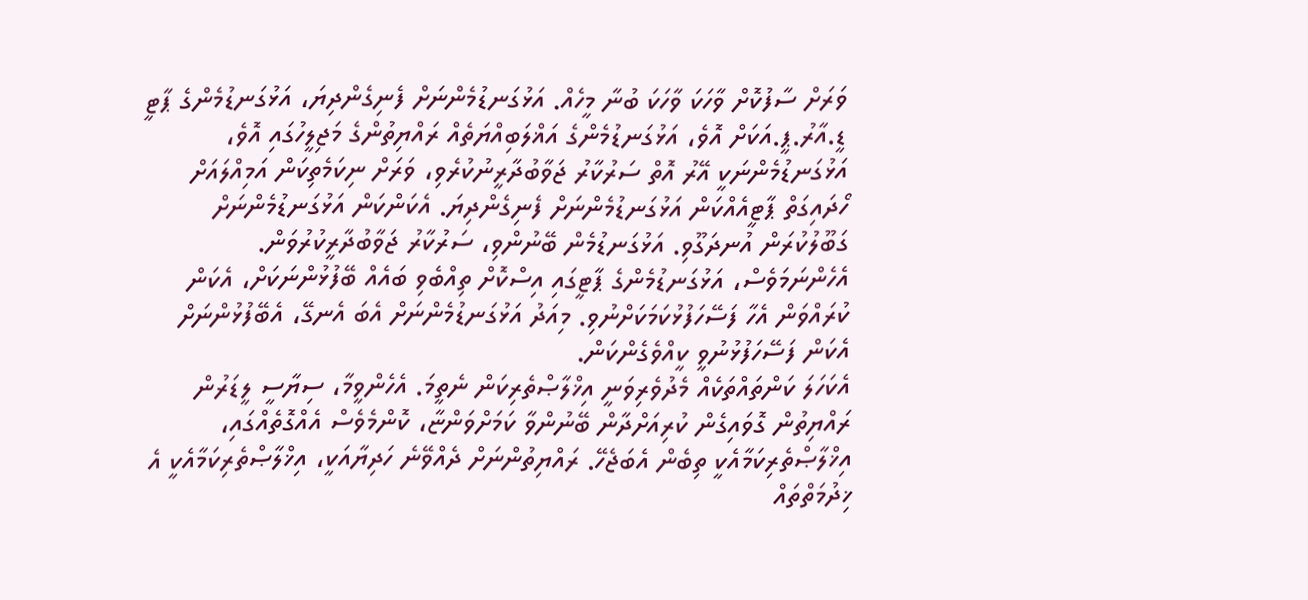ވަރަށް ސާފުކޮށް ވާހަކަ ވާހަކަ ބުނާ މީހެއް. އަޅުގަނޑުމެންނަށް ފެނިގެންދިޔަ، އަޅުގަނޑުމެންގެ ޕާޓީ ޑީ.އާރު.ޕީ.އަކަށް އޮވެ، އަޅުގަނޑުމެންގެ އަޣްލަބިއްޔަތެއް ރައްޔިތުންގެ މަޖިލީހުގައި އޮވެ، އަޅުގަނޑުމެންނަކީ އޭރު އޮތް ސަރުކާރު ޖަވާބުދާރީނުކުރެވި، ވަރަށް ނިކަމެތިކަން އަމިއްލައަށް ހޯދައިގަތް ޕާޓީއެއްކަން އަޅުގަނޑުމެންނަށް ފެނިގެންދިޔަ. އެކަންކަން އަޅުގަނޑުމެންނަށް ގަބޫލުކުރަން އުނދަގޫވި. އަޅުގަނޑުމެން ބޭނުންވި، ސަރުކާރު ޖަވާބުދާރީކުރުވަން. އެހެންނަމަވެސް، އަޅުގަނޑުމެންގެ ޕާޓީގައި އިސްކޮށް ތިއްބެވި ބައެއް ބޭފުޅުންނަކަށް، އެކަން ކުރައްވަން އެހާ ފަސޭހަފުޅުކަމަކަށްނުވި. މިއަދު އަޅުގަނޑުމެންނަށް އެބަ އެނގޭ، އެބޭފުޅުންނަށް އެކަން ފަސޭހަފުޅުނުވީ ކީއްވެގެންކަން.
އެކަހަލަ ކަންތައްތަކެއް މެދުވެރިވަނީ އިޚްލާޞްތެރިކަން ނެތީމަ. އެހެންވީމާ، ސިޔާސީ ލީޑަރުން ރައްޔިތުން ގޮވައިގެން ކުރިއަށްދާން ބޭނުންވާ ކަމަށްވަންޏާ، ކޮންމެވެސް އެއްގޮތެއްގައި، އިޚްލާޞްތެރިކަމާއެކީ ތިބެން އެބަޖެހޭ. ރައްޔިތުންނަށް ދެއްވޭނެ ހަދިޔާއަކީ، އިޚްލާޞްތެރިކަމާއެކީ އެ ޚިދުމަތްތައް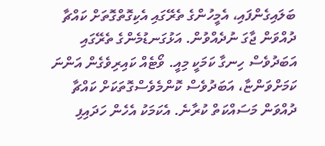ބަލައިގެންފައި، އެމީހުންގެ ތެރޭގައި އެކިގޮތްގޮތަށް ކައްޗާ ދުއްވަން ޖާގަ ނުދެއްވުން. އަޅުގަނޑުމެންގެ ތެރޭގައި އަބަދުވެސް ހިނގާ ކަމަކީ މިއީ. ވޯޓެއް ކައިރިވެގެން އަންނަ ކަމަށްވަންޏާ، އަބަދުވެސް ކޮންމެވެސްގޮތަކަށް ކައްޗާ ދުއްވަން މަސައްކަތް ކުރާނެ. އެކަމަކު އެހެން ހަދައިފި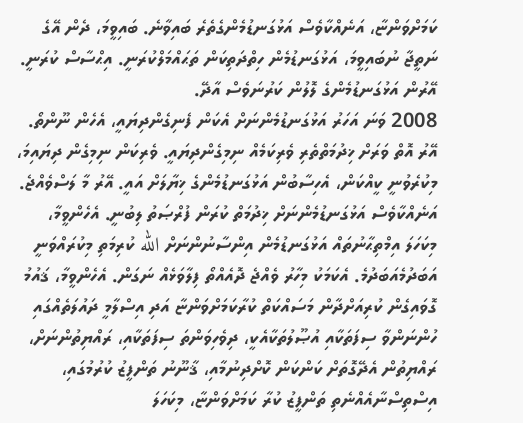ކަމަށްވަންޏާ، އަނެއްކާވެސް އަޅުގަނޑުމެންގެތެރެ ބައިވާނެ. ބައިވީމަ، ދެން އޭގެ ނަތީޖާ ނުބައިވީމަ، އަޅުގަނޑުމެން ހިތްދަތިކަން ތަޙައްމަލްކުރަނީ. އިޙްސާސް ކުރަނީ. އޭރުން އަޅުގަނޑުމެންގެ ލޮލުން ކަރުނަވެސް އާދޭ.
2008 ވަނަ އަހަރު އަޅުގަނޑުމެންނަށް އެކަން ފެނިގެންދިޔައީ، އެހެން ނޫންތޯ. އޭރު އޮތް ވަރަށް ޚިދުމަތްތެރި ވެރިކަމެއް ނިމިގެންދިޔައީ. ވެރިކަން ނިމިގެން ދިޔައިމަ، މިކުރެވުނީ ކީއްކަން، އެހިސާބުން އަޅުގަނޑުމެންގެ ޚިޔާލަށް އައީ. އޭރު މާ ލަސްވެއްޖެ. އަނެއްކާވެސް އަޅުގަނޑުމެންނަށް ޚިދުމަތް ކުރަން ފުރްޞަތު ލިބުނީ. އެހެންވީމާ، މިކަހަލަ އިމްތިޙާނުތައް އަޅުގަނޑުމެން އިންސާނުންނަށް الله ކުރިމަތި މިކުރައްވަނީ އަބަދުމެއަބަދުމެ. އެކަމަކު މިހާރު ވެއްޖެ ދޮއެއްތޯ ފިލާވަޅެއް ނަގަން. އެހެންވީމާ، ޤައުމު ގޮވައިގެން ކުރިއަށްދާން މަސައްކަތް ކުރާކަމަށްވަންޏާ އަދި އިސްލާމީ ދައުލަތެއްގައި ހުންނަންވާ ސިފަތަކާއި އުޞޫލުތަކާއެކީ، ދިވެހިވަންތަ ސިފަތަކާއި، ރައްޔިތުންނަށް، ރައްޔިތުން އެދޭގޮތަށް ކަންކަން ކޮށްދިނުމާއި، ޤާނޫނު ތަންފީޒު ކުރުމުގައި، އިސްތިސްނާއެއްނެތި ތަންފީޒު ކުރާ ކަމަށްވަންޏާ، މިކަހަލަ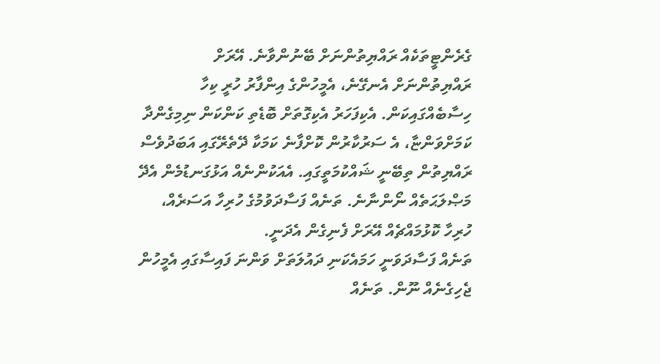ގެރެންޓީތަކެއް ރައްޔިތުންނަށް ބޭނުންވާނެ. އޭރަށް ރައްޔިތުންނަށް އެނގޭނެ، އެމީހުންގެ އިންފާރު ހުރީ ކިހާ ހިސާބެއްގައިކަން. އެކިފަހަރު އެކިގޮތަށް ބޮޑެތި ކަންކަން ނިމިގެންދާ ކަމަށްވަންޏާ، އެ ސަރުކާރުން ކޮށްފާނެ ކަމަކާ ދޭތެރޭގައި އަބަދުވެސް ރައްޔިތުން ތިބޭނީ ޝައްކުމަތީގައި. އެއަކުންނެއް އަޅުގަނޑުމެން އެދޭ މަޞްލަޙަތެއް ނޯންނާނެ. ތަނެއް ފަސާދަވުމުގެ ހުރިހާ އަސަރެއް، ހުރިހާ ކޮޅުމައްޗެއް އޭރަށް ފެނިގެން އެދަނީ.
ތަނެއް ފަސާދަވަނީ ހަމައެކަނި ދައުލަތަށް ވަންނަ ފައިސާގައި އެމީހުން ޖެހިގެނެއް ނޫން. ތަނެއް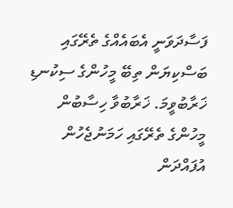ފަސާދަވަނީ އެބައެއްގެ ތެރޭގައި ބަސްކިޔަން ތިބޭ މީހުންގެ ސިކުނޑި ޚަރާބުވީމަ. ޚަރާބުވާ ހިސާބުން މީހުންގެ ތެރޭގައި ހަމަނުޖެހުން އުފައްދަން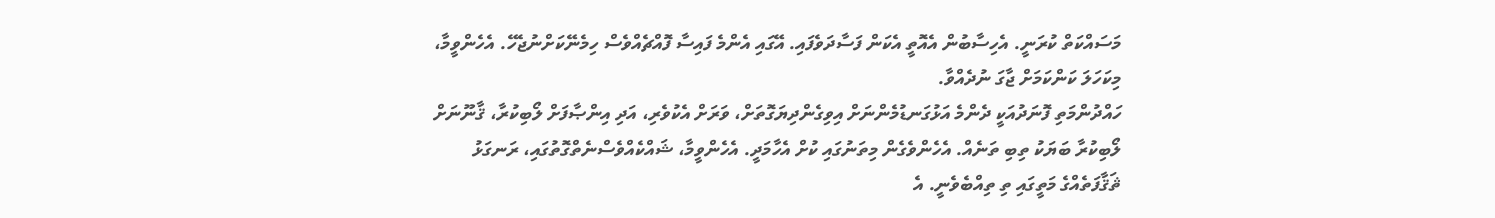މަސައްކަތް ކުރަނީ. އެހިސާބުން އެއޮތީ އެކަން ފަސާދަވެފައި. އޭގައި އެންމެ ފައިސާ ފޮއްޗެއްވެސް ހިމެނޭކަށްނުޖެހޭ. އެހެންވީމާ، މިކަހަލަ ކަންކަމަށް ޖާގަ ނުދެއްވާ.
ހައްދުންމަތި ފޮނަދުއަކީ ދެންމެ އަޅުގަނޑުމެންނަށް އިވިގެންދިޔަގޮތަށް، ވަރަށް އެކުވެރި، އަދި އިންޞާފަށް ލޯބިކުރާ، ޤާނޫނަށް ލޯބިކުރާ ބަޔަކު ތިބި ތަނެއް. އެހެންވެގެން މިތަނުގައި ކުށް އެހާމަދީ. އެހެންވީމާ، ޝައްކެއްވެސްނެތްގޮތުގައި، ރަނގަޅު ޘަޤާފަތެއްގެ މަތީގައި ތި ތިއްބެވެނީ. އެ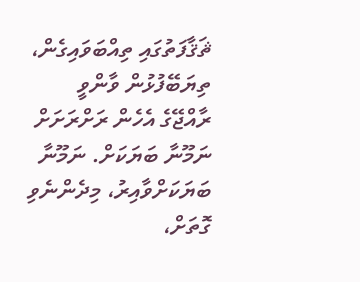ޘަޤާފަތުގައި ތިއްބަވައިގެން، ތިޔަބޭފުޅުން ވާންވީ ރާއްޖޭގެ އެހެން ރަށްރަށަށް ނަމޫނާ ބަޔަކަށް. ނަމޫނާ ބަޔަކަށްވާއިރު، މިދެންނެވި ގޮތަށް،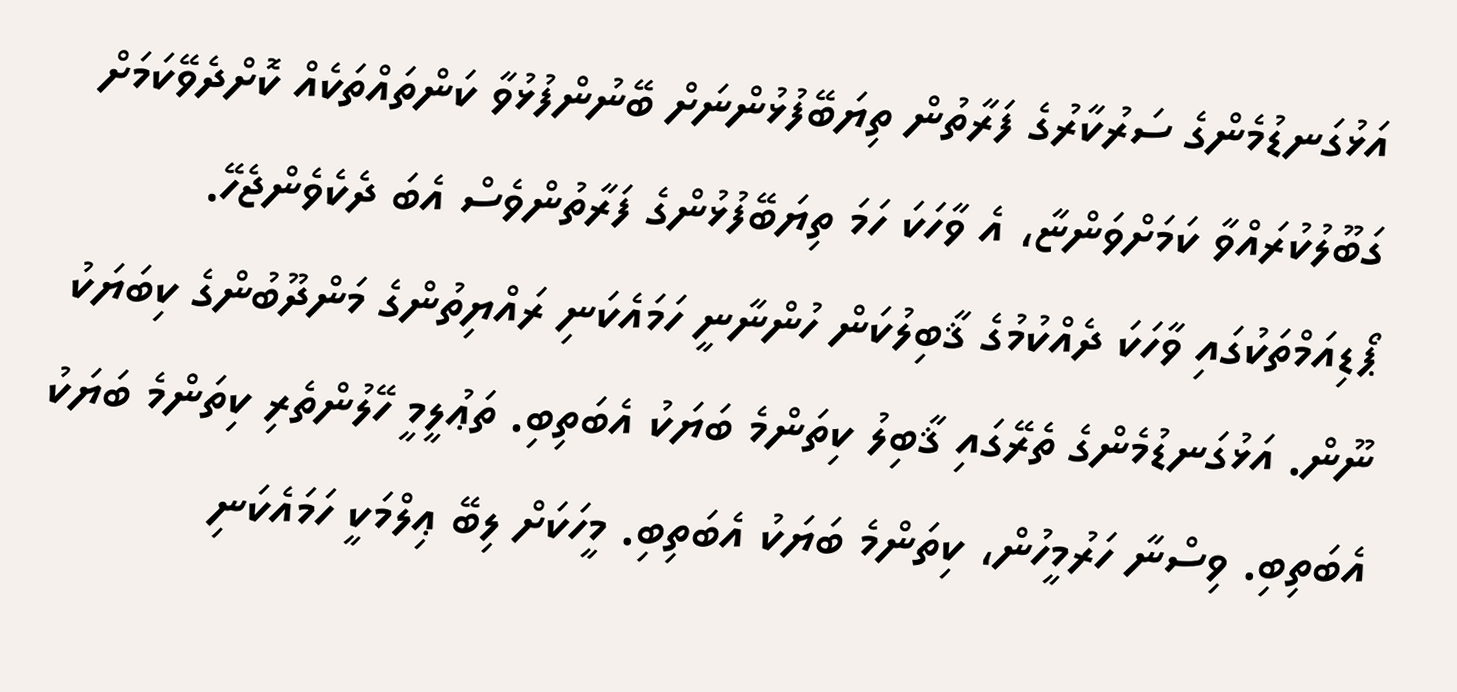އަޅުގަނޑުމެންގެ ސަރުކާރުގެ ފަރާތުން ތިޔަބޭފުޅުންނަށް ބޭނުންފުޅުވާ ކަންތައްތަކެއް ކޮށްދެވޭކަމަށް ގަބޫލުކުރައްވާ ކަމަށްވަންޏާ، އެ ވާހަކަ ހަމަ ތިޔަބޭފުޅުންގެ ފަރާތުންވެސް އެބަ ދެކެވެންޖެހޭ. ޕޯޑިއަމްތަކުގައި ވާހަކަ ދެއްކުމުގެ ޤާބިލުކަން ހުންނާނީ ހަމައެކަނި ރައްޔިތުންގެ މަންދޫބުންގެ ކިބަޔަކު ނޫން. އަޅުގަނޑުމެންގެ ތެރޭގައި ޤާބިލު ކިތަންމެ ބަޔަކު އެބަތިބި. ތަޢުލީމީ ހޭލުންތެރި ކިތަންމެ ބަޔަކު އެބަތިބި. ވިސްނާ ހަރުމީހުން، ކިތަންމެ ބަޔަކު އެބަތިބި. މީހަކަށް ލިބޭ ޢިލްމަކީ ހަމައެކަނި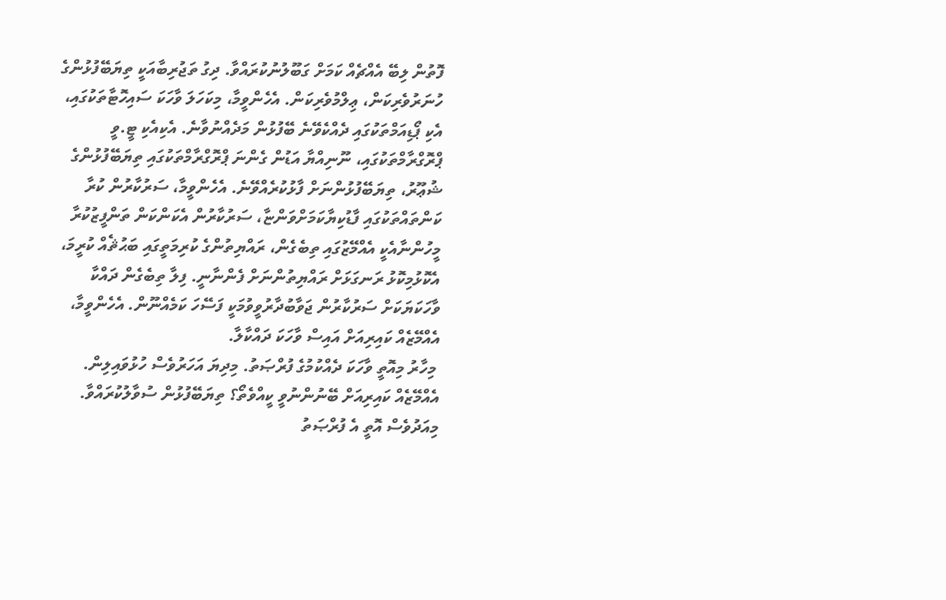ފޮތުން ލިބޭ އެއްޗެއް ކަމަށް ގަބޫލުނުކުރައްވާ. ދިގު ތަޖުރިބާއަކީ ތިޔަބޭފުޅުންގެ ހުނަރުވެރިކަން، ޢިލްމުވެރިކަން. އެހެންވީމާ، މިކަހަލަ ވާހަކަ ސައިހޮޓާތަކުގައި، އެކި ޕޯޑިއަމްތަކުގައި ދެއްކެވޭނެ ބޭފުޅުން މަދެއްނުވާނެ. އެކިއެކި ޓީ.ވީ ޕްރޮގްރާމްތަކުގައި، ނޫނިއްޔާ އަޑުން ގެންނަ ޕްރޮގްރާމްތަކުގައި ތިޔަބޭފުޅުންގެ ޝުޢޫރު، ތިޔަބޭފުޅުންނަށް ފާޅުކުރެއްވޭނެ. އެހެންވީމާ، ސަރުކާރުން ކުރާ ކަންތައްތަކުގައި ފާޑުކިޔާކަމަށްވަންޏާ، ސަރުކާރުން އެކަންކަން ތަންފީޒުކުރާ މީހުންނާއެކީ އެއްމޭޒުގައި ތިބެގެން، ރައްޔިތުންގެ ކުރިމަތީގައި ބަޙުޘެއް ކުރީމަ، އެކޮޅުމިކޮޅު ރަނގަޅަށް ރައްޔިތުންނަށް ފެންނާނީ. ފިލާ ތިބެގެން ދައްކާ ވާހަކަޔަކަށް ސަރުކާރުން ޖަވާބުދާރުވީވުމަކީ ފަސޭހަ ކަމެއްނޫން. އެހެންވީމާ، އެއްމޭޒެއް ކައިރިއަށް އައިސް ވާހަކަ ދައްކާލާ.
 މިހާރު މިއޮތީ ވާހަކަ ދެއްކުމުގެ ފުރްޞަތު. މިދިޔަ އަހަރުވެސް ހުޅުވައިލިން. އެއްމޭޒެއް ކައިރިއަށް ބޭނުންނުވީ ކީއްވެތޯ؟ ތިޔަބޭފުޅުން ސުވާލުކުރައްވާ. މިއަދުވެސް އޮތީ އެ ފުރްޞަތު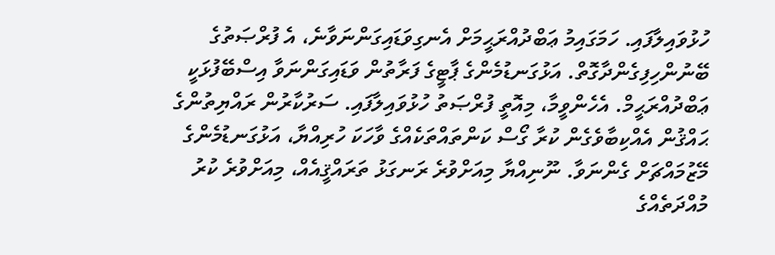ހުޅުވައިލާފައި. ހަމަގައިމު ޢަބްދުއްރަޙީމަށް އެނގިވަޑައިގަންނަވާނެ، އެ ފުރްޞަތުގެ ބޭނުންހިފިގެންދާގޮތް. އަޅުގަނޑުމެންގެ ޕާޓީގެ ފަރާތުން ވަޑައިގަންނަވާ އިސްބޭފުޅަކީ ޢަބްދުއްރަޙީމް. އެހެންވީމާ، މިއޮތީ ފުރްޞަތު ހުޅުވައިލާފައި. ސަރުކާރުން ރައްޔިތުންގެ ޙައްޤުން އެއްކިބާވެގެން ކުރާ ގޯސް ކަންތައްތަކެއްގެ ވާހަކަ ހުރިއްޔާ، އަޅުގަނޑުމެންގެ މޭޒުމައްޗަށް ގެންނަވާ. ނޫނިއްޔާ މިއަށްވުރެ ރަނގަޅު ތަރައްޤީއެއް، މިއަށްވުރެ ކުރު މުއްދަތެއްގެ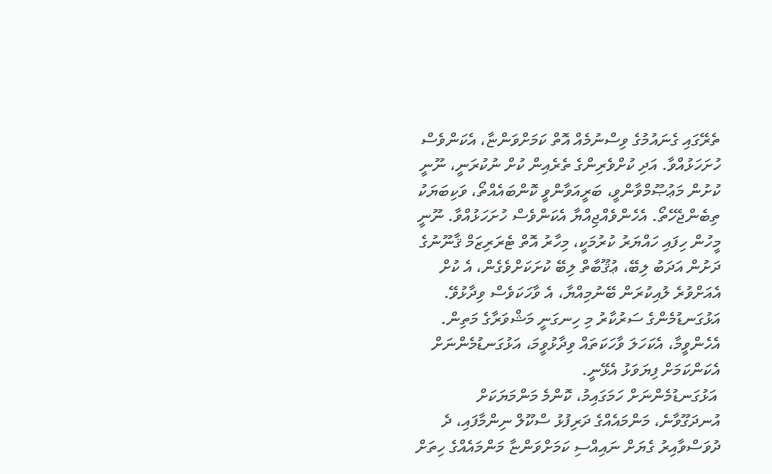ތެރޭގައި ގެނައުމުގެ ވިސްނުމެއް އޮތް ކަމަށްވަންޏާ، އެކަންވެސް ހުށަހަޅުއްވާ. އަދި ކުށްވެރިންގެ ތެރެއިން ކުށް ނުކުރަނީ، ނޫނީ ކުށުން މަޢުޞޫމްވާންވީ، ބަރީއަވާންވީ ކޮންބައެއްތޯ، ވަކިބަޔަކު ތިބެންޖެހޭތޯ. އެހެންވެއްޖިއްޔާ އެކަންވެސް ހުށަހަޅުއްވާ. ނޫނީ މީހުން ހިފައި ހައްޔަރު ކުރުމަކީ، މިހާރު އޮތް ޓެރަރިޒަމް ޤާނޫނުގެ ދަށުން އަދަބު ލިބޭ، ޢުޤޫބާތް ލިބޭ ކުށަކަށްވެގެން، އެ ކުށް އެއަށްވުރެ ލުއިކުރަން ބޭނުމިއްޔާ، އެ ވާހަކަވެސް ވިދާޅުވޭ. އަޅުގަނޑުމެންގެ ސަރުކާރު މި ހިނގަނީ މަޝްވަރާގެ މަތިން. އެހެންވީމާ، އެކަހަލަ ވާހަކަތައް ވިދާޅުވީމަ، އަޅުގަނޑުމެންނަށް އެކަންކަމަށް ފިޔަވަޅު އެޅޭނީ.
 އަޅުގަނޑުމެންނަށް ހަމަގައިމު، ކޮންމެ މަންމަޔަކަށް އުނދަގޫވާނެ، މަންމައެއްގެ ދަރިފުޅު ސްކޫލް ނިންމާފައި، ދެ ދުވަސްވާއިރު ގެޔަށް ނައިއްސި ކަމަށްވަންޏާ މަންމައެއްގެ ހިތަށް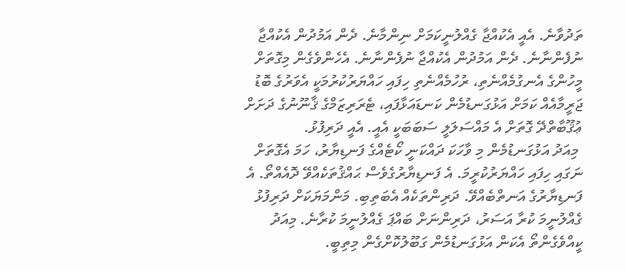ތަދުވާނެ. އެއީ އެކުއްޖާ ގެއްލުނީކަމަށް ނިންމާނެ. ދެން އަމުދުން އެކުއްޖާ ނުފެންނާނެ. ދެން އަމުދުން އެކުއްޖާ ނުފެންނާނެ. އެހެންވެގެން މިގޮތަށް މީހުންގެ އެނގުމެއްނެތި، ރުހުމެއްނެތި ހިފައި ހައްޔަރުކުރުމަކީ އެވަރުގެ ބޮޑު ޖަރީމާއެއް ކަމަށް އަޅުގަނޑުމެން ކަނޑައަޅާފައި، ޓެރަރިޒަމްގެ ޤާނޫނުގެ ދަށަށް ޢުޤޫބާތްދޭ ގޮތަށް އެ މައްސަލަލީ ސަބަބަކީ އެއީ. އެއީ ދަރިފުޅު.
 މިއަދު އަޅުގަނޑުމެން މި ވާހަކަ ދައްކަނީ ކޯޓެއްގެ ފަނޑިޔާރު، ހަމަ އެގޮތަށް ނަގައި ހިފައި ހައްޔަރުކުރީމަ. އެ ފަނޑިޔާރުގެވެސް ޙައްޤުތަކެއްވޭ ދޮއެއްތޯ. އެ ފަނޑިޔާރުގެ އަނތްބެއްވޭ. ދަރިންތަކެއް އެބަތިބި. މަންމަޔަކަށް ދަރިފުޅު ގެއްލުނީމަ ކުރާ އަސަރު، ދަރިންނަށް ބައްޕަ ގެއްލުނީމަ ކުރާނެ. މިއަދު ކީއްވެގެންތޯ އެކަން އަޅުގަނޑުމެން ގަބޫލުކޮށްގެން މިތިބީ.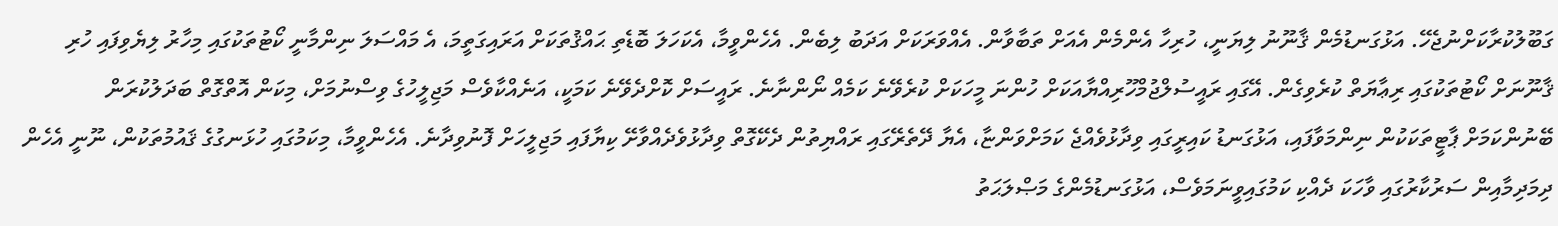ގަބޫލުކުރާކަށްނުޖެހޭ. އަޅުގަނޑުމެން ޤާނޫނު ލިޔަނީ، ހުރިހާ އެންމެން އެއަށް ތަބާވާން. އެއްވަރަކަށް އަދަބު ލިބެން. އެހެންވީމާ، އެކަހަލަ ބޮޑެތި ޙައްޤުތަކަށް އަރައިގަތީމަ، އެ މައްސަލަ ނިންމާނީ ކޯޓުތަކުގައި މިހާރު ލިޔެވިފައި ހުރި ޤާނޫނަށް ކޯޓުތަކުގައި ރިޢާޔަތް ކުރެވިގެން. އޭގައި ރައީސުލްޖުމްހޫރިއްޔާއަކަށް ހުންނަ މީހަކަށް ކުރެވޭނެ ކަމެއް ނޯންނާނެ. ރައީސަށް ކޮށްދެވޭނެ ކަމަކީ، އަނެއްކާވެސް މަޖިލީހުގެ ވިސްނުމަށް، މިކަން އޮތްގޮތް ބަދަލުކުރަން ބޭނުންކަމަށް ޕާޓީތަކަކުން ނިންމަވާފައި، އަޅުގަނޑު ކައިރީގައި ވިދާޅުވެއްޖެ ކަމަށްވަންޏާ، އެޔާ ދޭތެރޭގައި ރައްޔިތުން ދެކޭގޮތް ވިދާޅުވެދެއްވާށޭ ކިޔާފައި މަޖިލީހަށް ފޮނުވިދާނެ. އެހެންވީމާ، މިކަމުގައި ހުޅަނގުގެ ޤައުމުތަކުން، ނޫނީ އެހެން ދިމަދިމާއިން ސަރުކާރުގައި ވާހަކަ ދެއްކި ކަމުގައިވީނަމަވެސް، އަޅުގަނޑުމެންގެ މަޞްލަޙަތު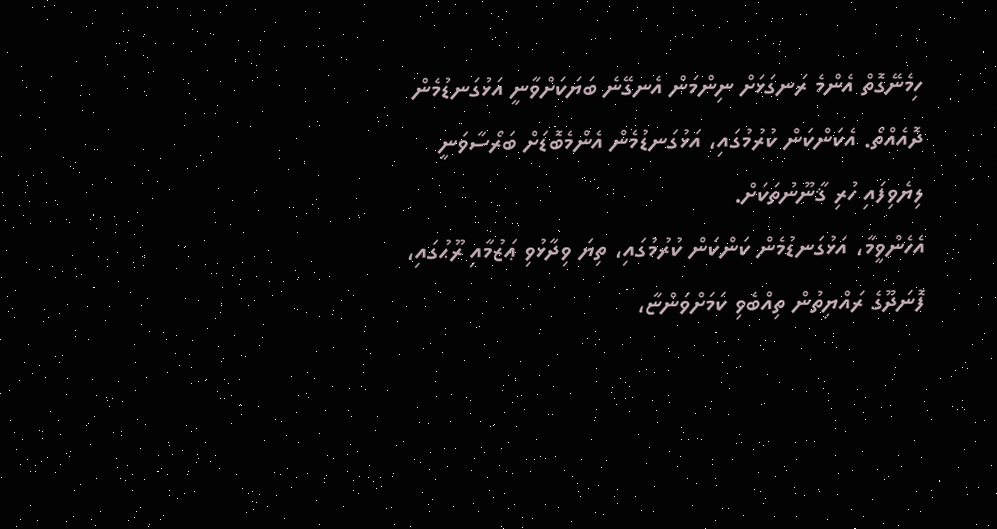ހިމެނޭގޮތް އެންމެ ރަނގަޅަށް ނިންމަން އެނގޭނެ ބަޔަކަށްވާނީ އަޅުގަނޑުމެން ދޮއެއްތޯ. އެކަންކަން ކުރުމުގައި، އަޅުގަނޑުމެން އެންމެބޮޑަށް ބަރޯސާވަނީ ލިޔެވިފައި ހުރި ޤާނޫނުތަކަށް.
އެހެންވީމާ، އަޅުގަނޑުމެން ކަންކަން ކުރުމުގައި، ތިޔަ ވިދާޅުވި ޢަޒުމާއި ރޫޙުގައި، ފޮނަދޫގެ ރައްޔިތުން ތިއްބެވި ކަމަށްވަންޏާ،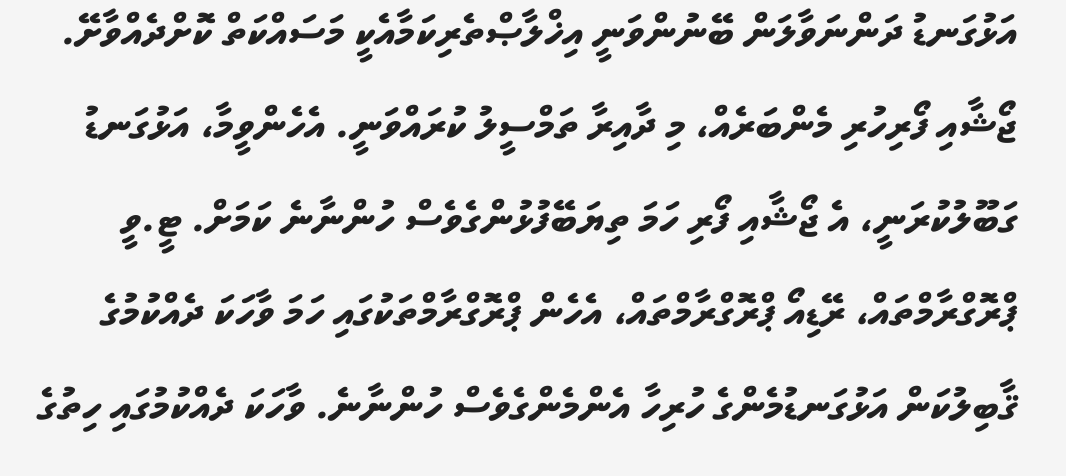އަޅުގަނޑު ދަންނަވާލަން ބޭނުންވަނީ އިޚްލާޞްތެރިކަމާއެކީ މަސައްކަތް ކޮށްދެއްވާށޭ. ޖޯޝާއި ފޯރިހުރި މެންބަރެއް، މި ދާއިރާ ތަމްސީލު ކުރައްވަނީ. އެހެންވީމާ، އަޅުގަނޑު ގަބޫލުކުރަނީ، އެ ޖޯޝާއި ފޯރި ހަމަ ތިޔަބޭފުޅުންގެވެސް ހުންނާނެ ކަމަށް. ޓީ.ވީ ޕްރޮގްރާމްތައް، ރޭޑިއޯ ޕްރޮގްރާމްތައް، އެހެން ޕްރޮގްރާމްތަކުގައި ހަމަ ވާހަކަ ދެއްކުމުގެ ޤާބިލުކަން އަޅުގަނޑުމެންގެ ހުރިހާ އެންމެންގެވެސް ހުންނާނެ. ވާހަކަ ދެއްކުމުގައި ހިތުގެ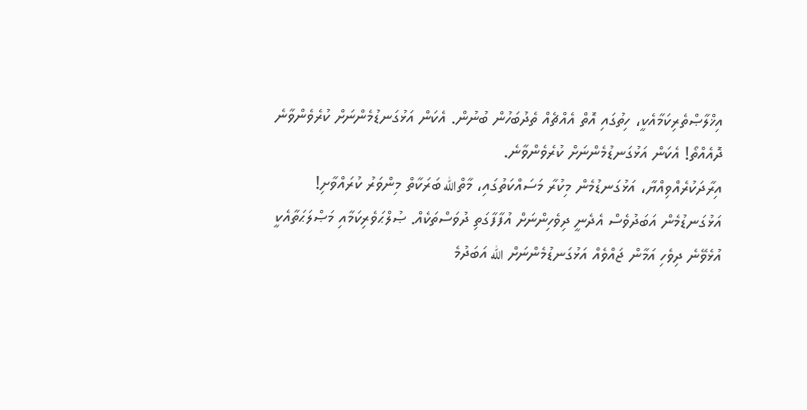އިޚްލާޞްތެރިކަމާއެކީ، ހިތުގައި އޮތް އެއްޗެއް ތެދުބަހުން ބުނުން. އެކަން އަޅުގަނޑުމެންނަށް ކުރެވެންވާނެ ދޮއެއްތޯ! އެކަން އަޅުގަނޑުމެންނަށް ކުރެވެންވާނެ.
އިރާދަކުރެއްވިއްޔާ، އަޅުގަނޑުމެން މިކުރާ މަސައްކަތުގައި، މާތްالله ބަރަކާތް މިންވަރު ކުރައްވާށި! އަޅުގަނޑުމެން އަބަދުވެސް އެދެނީ ދިވެހިންނަށް އުފާފާގަތި ދުވަސްތަކެއް. ޞުލްޙަވެރިކަމާއި މަޞްލަޙަތާއެކީ އުޅެވޭނެ ދިވެހި އަމާން ޖައްވެއް އަޅުގަނޑުމެންނަށް الله އަބަދުމެ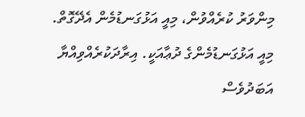މިންވަރު ކުރެއްވުން، މިއީ އަޅުގަނޑުމެން އެދޭގޮތް. މިއީ އަޅުގަނޑުމެންގެ ދުޢާއަކީ. އިރާދަކުރެއްވިއްޔާ އަބަދުވެސް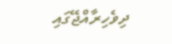ދިވެހިރާއްޖޭގައި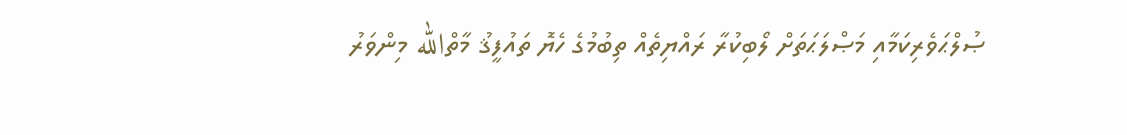ޞުލްޙަވެރިކަމާއި މަޞްލަޙަތަށް ލޯބިކުރާ ރައްޔިތެއް ތިބުމުގެ ހެޔޮ ތައުފީޤު މާތްالله މިންވަރު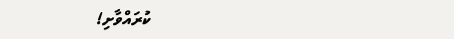ކުރައްވާށި!